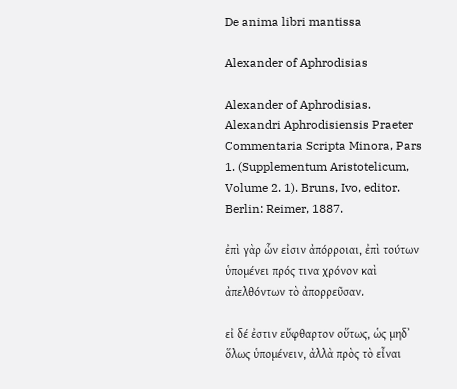De anima libri mantissa

Alexander of Aphrodisias

Alexander of Aphrodisias. Alexandri Aphrodisiensis Praeter Commentaria Scripta Minora, Pars 1. (Supplementum Aristotelicum, Volume 2. 1). Bruns, Ivo, editor. Berlin: Reimer, 1887.

ἐπὶ γὰρ ὧν εἰσιν ἀπόρροιαι, ἐπὶ τούτων ὑπομένει πρός τινα χρόνον καὶ ἀπελθόντων τὸ ἀπορρεῦσαν.

εἰ δέ ἐστιν εὔφθαρτον οὕτως, ὡς μηδ᾿ ὅλως ὑπομένειν, ἀλλὰ πρὸς τὸ εἶναι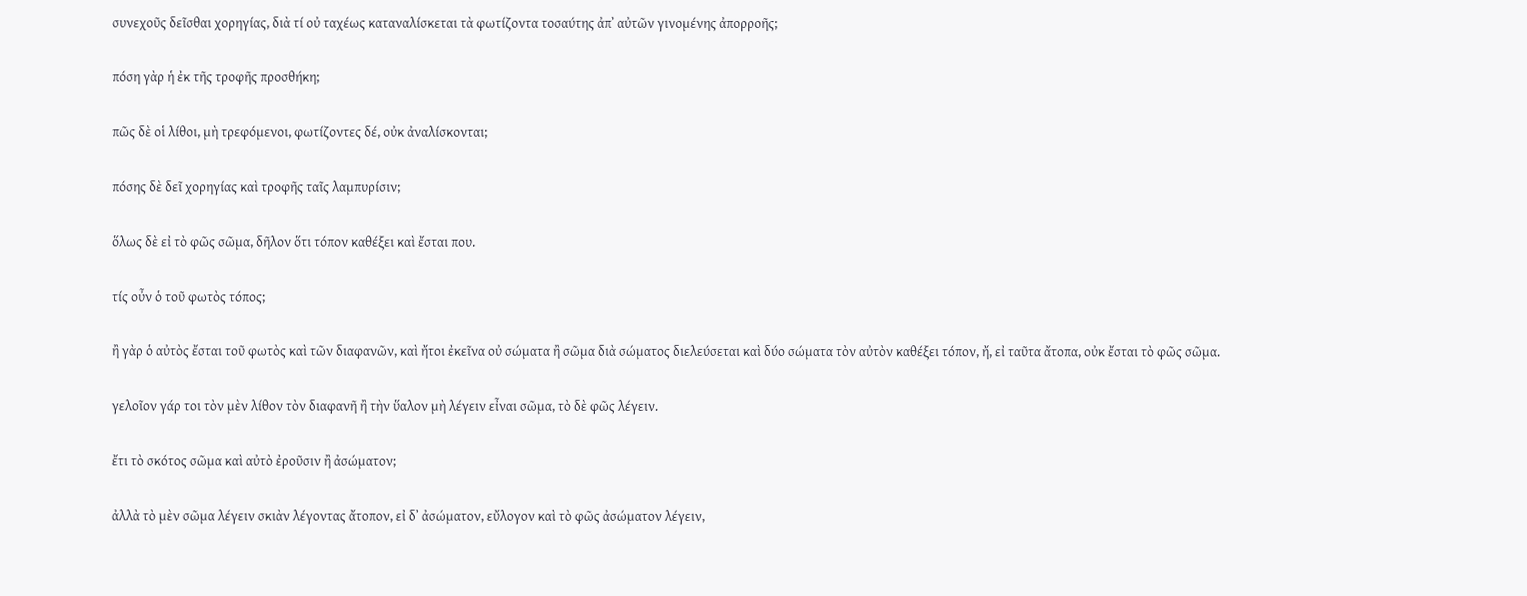συνεχοῦς δεῖσθαι χορηγίας, διὰ τί οὐ ταχέως καταναλίσκεται τὰ φωτίζοντα τοσαύτης ἀπ᾿ αὐτῶν γινομένης ἀπορροῆς;

πόση γὰρ ἡ ἐκ τῆς τροφῆς προσθήκη;

πῶς δὲ οἱ λίθοι, μὴ τρεφόμενοι, φωτίζοντες δέ, οὐκ ἀναλίσκονται;

πόσης δὲ δεῖ χορηγίας καὶ τροφῆς ταῖς λαμπυρίσιν;

ὅλως δὲ εἰ τὸ φῶς σῶμα, δῆλον ὅτι τόπον καθέξει καὶ ἔσται που.

τίς οὖν ὁ τοῦ φωτὸς τόπος;

ἢ γὰρ ὁ αὐτὸς ἔσται τοῦ φωτὸς καὶ τῶν διαφανῶν, καὶ ἤτοι ἐκεῖνα οὐ σώματα ἢ σῶμα διὰ σώματος διελεύσεται καὶ δύο σώματα τὸν αὐτὸν καθέξει τόπον, ἤ, εἰ ταῦτα ἄτοπα, οὐκ ἔσται τὸ φῶς σῶμα.

γελοῖον γάρ τοι τὸν μὲν λίθον τὸν διαφανῆ ἢ τὴν ὕαλον μὴ λέγειν εἶναι σῶμα, τὸ δὲ φῶς λέγειν.

ἔτι τὸ σκότος σῶμα καὶ αὐτὸ ἐροῦσιν ἢ ἀσώματον;

ἀλλὰ τὸ μὲν σῶμα λέγειν σκιὰν λέγοντας ἄτοπον, εἰ δ᾿ ἀσώματον, εὔλογον καὶ τὸ φῶς ἀσώματον λέγειν,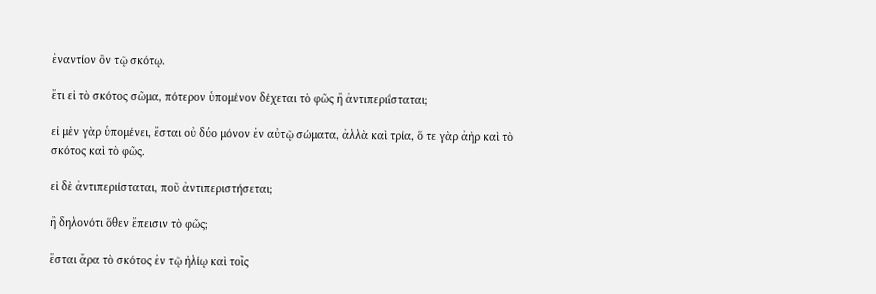ἐναντίον ὂν τῷ σκότῳ.

ἔτι εἰ τὸ σκότος σῶμα, πότερον ὑπομένον δέχεται τὸ φῶς ἢ ἀντιπεριΐσταται;

εἰ μὲν γὰρ ὑπομένει, ἔσται οὐ δύο μόνον ἐν αὐτῷ σώματα, ἀλλὰ καὶ τρία, ὅ τε γὰρ ἀὴρ καὶ τὸ σκότος καὶ τὸ φῶς.

εἰ δὲ ἀντιπεριίσταται, ποῦ ἀντιπεριστήσεται;

ἢ δηλονότι ὅθεν ἔπεισιν τὸ φῶς;

ἔσται ἄρα τὸ σκότος ἐν τῷ ἡλίῳ καὶ τοῖς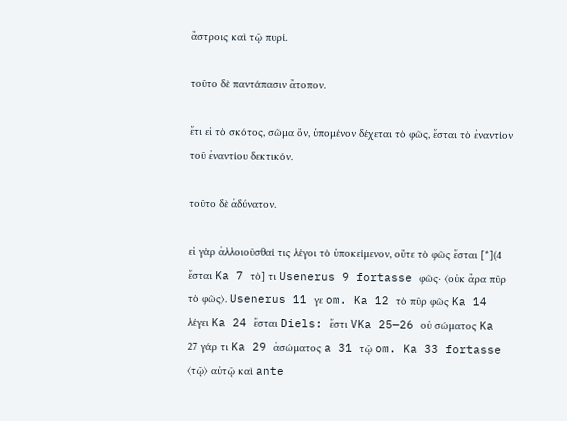ἄστροις καὶ τῷ πυρί.

τοῦτο δὲ παντάπασιν ἄτοπον.

ἔτι εἰ τὸ σκότος, σῶμα ὄν, ὑπομένον δέχεται τὸ φῶς, ἔσται τὸ ἐναντίον τοῦ ἐναντίου δεκτικόν.

τοῦτο δὲ ἀδύνατον.

εἰ γὰρ ἀλλοιοῦσθαί τις λέγοι τὸ ὑποκείμενον, οὔτε τὸ φῶς ἔσται [*](4 ἔσται Ka 7 τὸ] τι Usenerus 9 fortasse φῶς· ⟨οὐκ ἄρα πῦρ τὸ φῶς⟩. Usenerus 11 γε om. Ka 12 τὸ πῦρ φῶς Ka 14 λέγει Ka 24 ἔσται Diels: ἔστι VKa 25—26 οὐ σώματος Ka 27 γάρ τι Ka 29 ἀσώματος a 31 τῷ om. Ka 33 fortasse ⟨τῷ⟩ αὐτῷ καὶ ante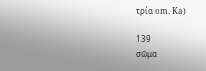τρία om. Ka)

139
σῶμα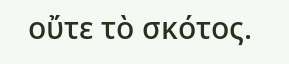οὔτε τὸ σκότος.